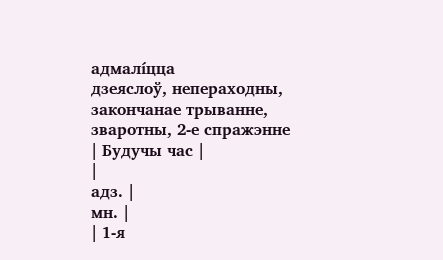адмалі́цца
дзеяслоў, непераходны, закончанае трыванне, зваротны, 2-е спражэнне
| Будучы час |
|
адз. |
мн. |
| 1-я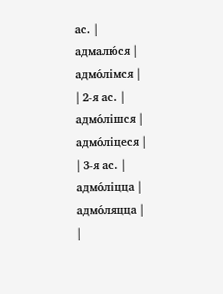ас. |
адмалю́ся |
адмо́лімся |
| 2-я ас. |
адмо́лішся |
адмо́ліцеся |
| 3-я ас. |
адмо́ліцца |
адмо́ляцца |
|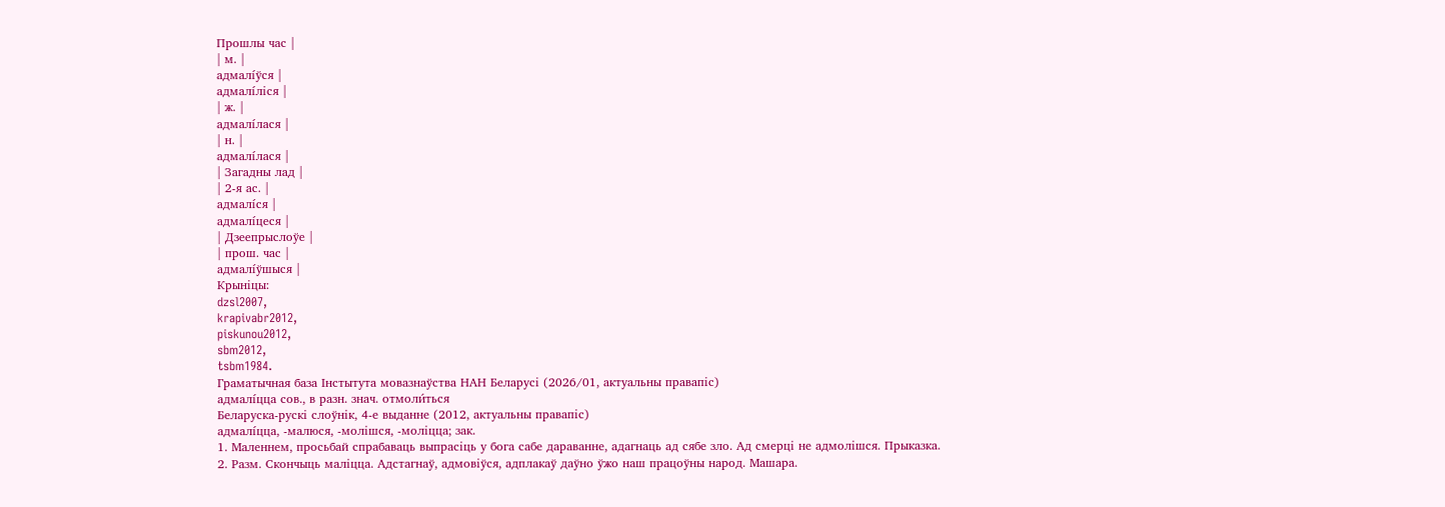Прошлы час |
| м. |
адмалі́ўся |
адмалі́ліся |
| ж. |
адмалі́лася |
| н. |
адмалі́лася |
| Загадны лад |
| 2-я ас. |
адмалі́ся |
адмалі́цеся |
| Дзеепрыслоўе |
| прош. час |
адмалі́ўшыся |
Крыніцы:
dzsl2007,
krapivabr2012,
piskunou2012,
sbm2012,
tsbm1984.
Граматычная база Інстытута мовазнаўства НАН Беларусі (2026/01, актуальны правапіс)
адмалі́цца сов., в разн. знач. отмоли́ться
Беларуска-рускі слоўнік, 4-е выданне (2012, актуальны правапіс)
адмалі́цца, ‑малюся, ‑молішся, ‑моліцца; зак.
1. Маленнем, просьбай спрабаваць выпрасіць у бога сабе дараванне, адагнаць ад сябе зло. Ад смерці не адмолішся. Прыказка.
2. Разм. Скончыць маліцца. Адстагнаў, адмовіўся, адплакаў даўно ўжо наш працоўны народ. Машара.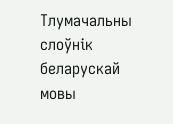Тлумачальны слоўнік беларускай мовы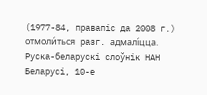(1977-84, правапіс да 2008 г.)
отмоли́ться разг. адмалі́цца.
Руска-беларускі слоўнік НАН Беларусі, 10-е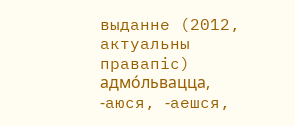выданне (2012, актуальны правапіс)
адмо́львацца, ‑аюся, ‑аешся,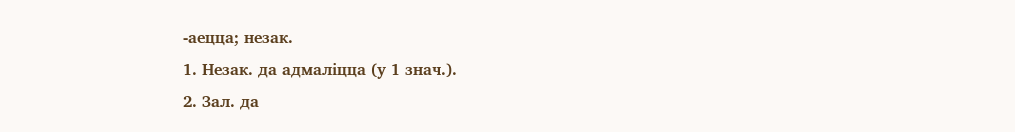‑аецца; незак.
1. Незак. да адмаліцца (у 1 знач.).
2. Зал. да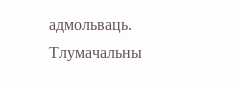адмольваць.
Тлумачальны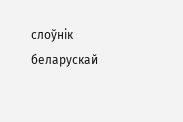слоўнік беларускай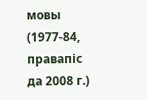мовы (1977-84, правапіс да 2008 г.)